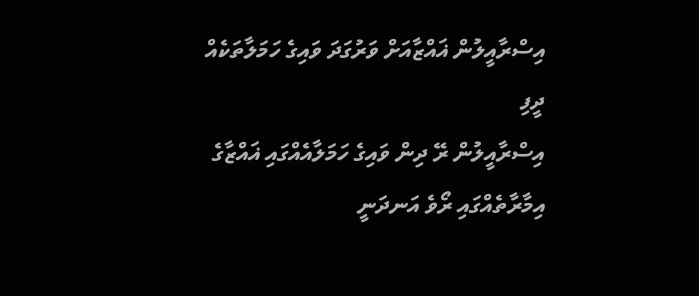އިސްރާއީލުން ޣައްޒާއަށް ވަރުގަދަ ވައިގެ ހަމަލާތަކެއް ދީފި
އިސްރާއީލުން ރޭ ދިން ވައިގެ ހަމަލާއެއްގައި ޣައްޒާގެ އިމާރާތެއްގައި ރޯވެ އަނދަނީ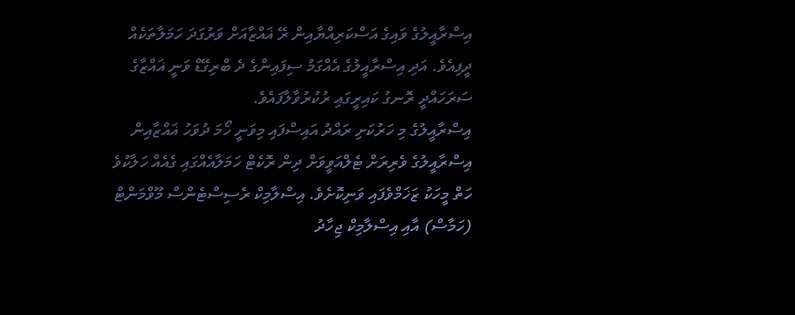އިސްރާއީލުގެ ވައިގެ އަސްކަރިއްޔާއިން ރޭ ޣައްޒާއަށް ވަރުގަދަ ހަމަލާތަކެއް ދީފިއެވެ. އަދި އިސްރާއީލުގެ އެއްގަމު ސިފައިންގެ ދެ ބްރިގޭޑް ވަނީ ޣައްޒާގެ ސަރަހައްދީ ރޮނގު ކައިރީގައި ރުކުރުވާލާފައެވެ.
އިސްރާއީލުގެ މި ހަރުކަށި ރައްދު އައިސްފައި މިވަނީ ހޯމަ ދުވަހު ޣައްޒާއިން އިސްރާއީލުގެ ވެރިރަށް ޓެލްއަވީވަށް ދިން ރޮކެޓް ހަމަލާއެއްގައި ގެއެއް ހަލާކުވެ ހަތް މީހަކު ޒަޚަމްވެފައި ވަނިކޮށެވެ. އިސްލާމިކް ރެސިސްޓެންސް މޫވްމަންޓް (ހަމާސް) އާއި އިސްލާމިކް ޖިހާދު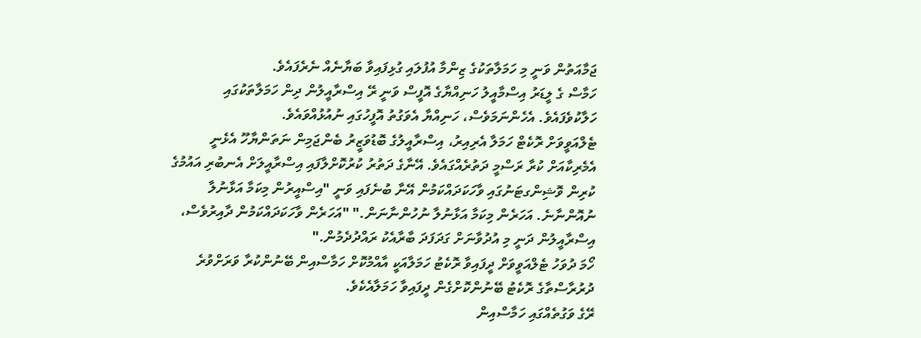ޖަމާއަތުން ވަނީ މި ހަމަލާތަކުގެ ޒިންމާ އުފުލައި ގުޅިފައިވާ ބަޔާނެއް ނެރެފައެވެ.
ހަމާސް ގެ ލީޑަރު އިސްމާއީލު ހަނިއްޔާގެ އޮފީސް ވަނީ ރޭ އިސްރާއީލުން ދިން ހަމަލާތަކުގައި ހަލާކުވެފައެވެ. އެހެންނަމަވެސް، ހަނިއްޔާ އެވަގުތު އޮފީހުގައި ނުއުޅުއްވައެވެ.
ޓެލްއަވީވަށް ރޮކެޓް ހަމަލާ އެރިއިރު، އިސްރާއީލުގެ ބޮޑުވަޒީރު ބެންޖަމިން ނަތަންޔާހޫ އެޅެނީ އެމެރިކާއަށް ކުރާ ރަސްމީ ދަތުރެއްގައެވެ. އޭނާގެ ދަތުރު ކުރުކޮށްލާފައި އިސްރާއީލަށް އެނބުރި އައުމުގެ ކުރިން ވޮޝިންގޓަނުގައި ވާހަކަދައްކަމުން އޭނާ ބުނެފައި ވަނީ "އިސްއީރުން މިކަމާ އަޅާނުލާ ނުއޮންނާނެ. އަހަރެން މިކަމާ އަޅާނުލާ ނުހުންނާނަން." "އަހަރެން ވާހަކަދައްކަމުން ދާއިރުވެސް، އިސްރާއީލުން ދަނީ މި އުދުވާނަށް ގަދަފަދަ ބާރާއެކު ރައްދުދެމުން."
ހޯމަ ދުވަހު ޓެލްއަވީވަށް ދީފައިވާ ރޮކެޓު ހަމަލާއަކީ އާއްމުކޮށް ހަމާސްއިން ބޭނުންކުރާ ވަރަށްވުރެ ދުރުރާސްތާގެ ރޮކެޓު ބޭނުންކޮށްގެން ދީފައިވާ ހަމަލާއެކެވެ.
ރޭގެ ވަގުތެއްގައި ހަމާސްއިން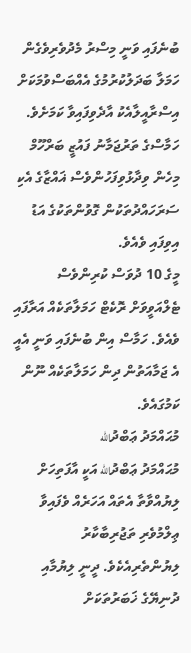ބުނެފައި ވަނީ މިސްރު މެދުވެރިވެގެން ހަމަލާ ބަދަލުކުރުމުގެ އެއްބަސްވުމަކަށް އިސްރާއީލާއެކު އާދެވިފައިވާ ކަމަށެވެ. ހަމާސްގެ ތަރުޖަމާނު ފައުޒީ ބަރްހޫމް މިހެން ވިދާޅުވިފަހުންވެސް ޣައްޒާގެ އެކި ސަރަހައްދުތަކުން ގޮވުންތަކުގެ އަޑު އިވިފައި ވެއެވެ.
މީގެ 10 ދުވަސް ކުރިންވެސް ޓެލްއަވީވަށް ރޮކެޓް ހަމަލާތަކެއް އަރާފައި ވެއެވެ. ހަމާސް އިން ބުނެފައި ވަނީ އެއީ އެ ޖަމާއަތުން ދިން ހަމަލާތަކެއް ނޫން ކަމުގައެވެ.
މުޙައްމަދު ޢަބްދުالله
މުޙައްމަދު ޢަބްދުالله އަކީ އާފަތިހަށް ލިޔުއްވާތާ އެތައް އަހަރެއް ވެފައިވާ ޢިލްމުވެރި ތަޖުރިބާކާރު ލިޔުންތެރިއެކެވެ. ދީނީ ލިޔުމާއި ދުނިޔޭގެ ޚަބަރުތަކަށް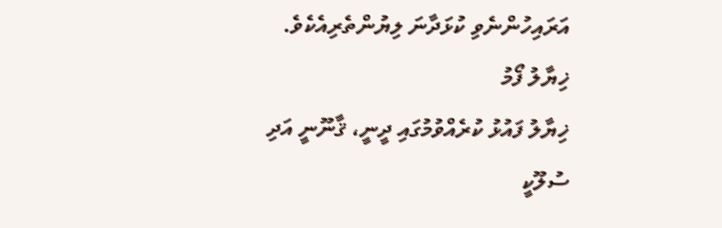އަރައިހުންނެވި ކުޅަދާނަ ލިޔުންތެރިއެކެވެ.
ޚިޔާލު ފޯމު
ޚިޔާލު ފައުޅު ކުރެއްވުމުގައި ދީނީ، ޤާނޫނީ އަދި ސުލޫކީ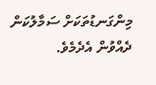މިންގަނޑުތަކަށް ސަމާލުކަން ދެއްވުން އެދެމެވެ.